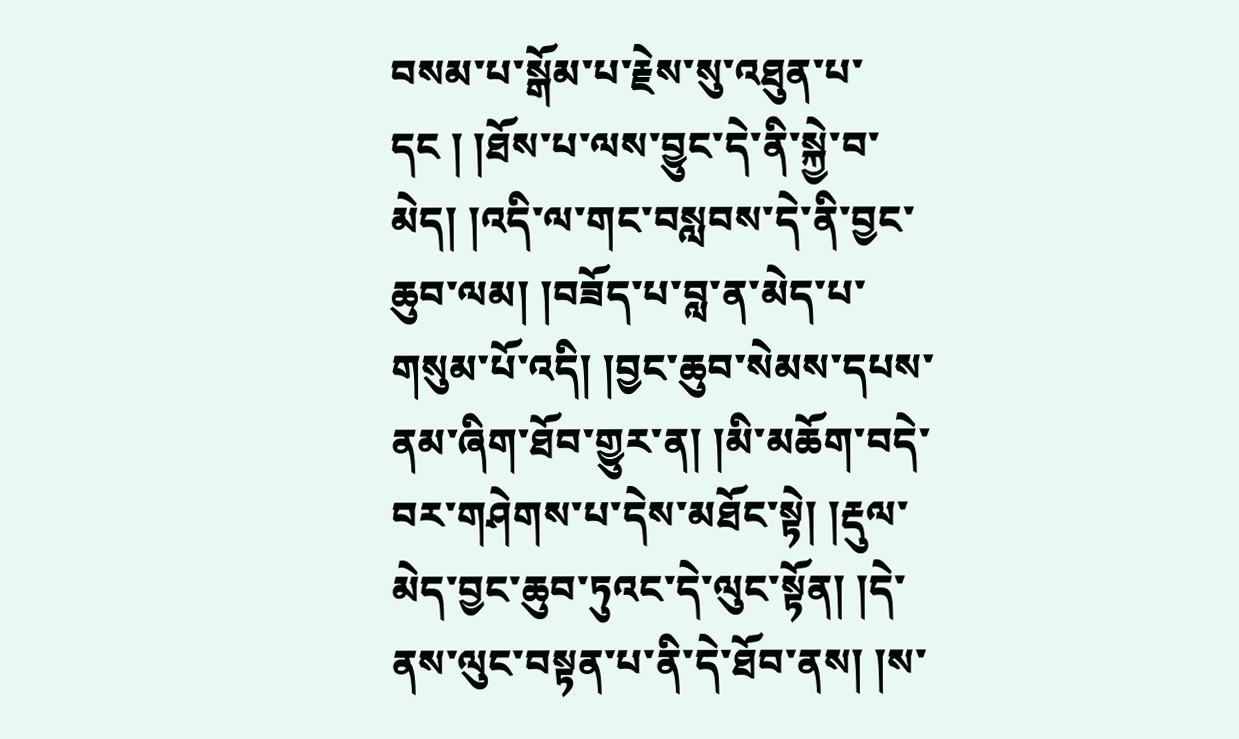བསམ་པ་སྒོམ་པ་རྗེས་སུ་འཐུན་པ་དང ། །ཐོས་པ་ལས་བྱུང་དེ་ནི་སྐྱེ་བ་མེད། །འདི་ལ་གང་བསླབས་དེ་ནི་བྱང་ཆུབ་ལམ། །བཟོད་པ་བླ་ན་མེད་པ་གསུམ་པོ་འདི། །བྱང་ཆུབ་སེམས་དཔས་ནམ་ཞིག་ཐོབ་གྱུར་ན། །མི་མཆོག་བདེ་བར་གཤེགས་པ་དེས་མཐོང་སྟེ། །རྡུལ་མེད་བྱང་ཆུབ་ཏུའང་དེ་ལུང་སྟོན། །དེ་ནས་ལུང་བསྟན་པ་ནི་དེ་ཐོབ་ནས། །ས་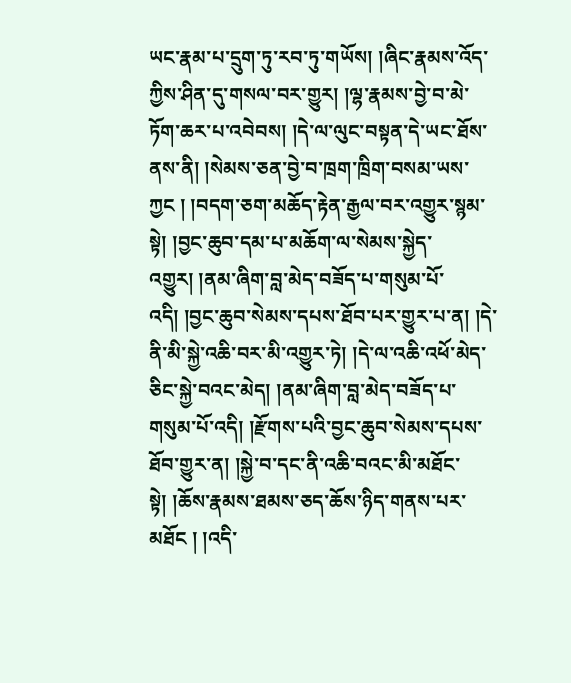ཡང་རྣམ་པ་དྲུག་ཏུ་རབ་ཏུ་གཡོས། །ཞིང་རྣམས་འོད་ཀྱིས་ཤིན་དུ་གསལ་བར་གྱུར། །ལྷ་རྣམས་བྱེ་བ་མེ་ཏོག་ཆར་པ་འབེབས། །དེ་ལ་ལུང་བསྟན་དེ་ཡང་ཐོས་ནས་ནི། །སེམས་ཅན་བྱེ་བ་ཁྲག་ཁྲིག་བསམ་ཡས་ཀྱང ། །བདག་ཅག་མཆོད་རྟེན་རྒྱལ་བར་འགྱུར་སྙམ་སྟེ། །བྱང་ཆུབ་དམ་པ་མཆོག་ལ་སེམས་སྐྱེད་འགྱུར། །ནམ་ཞིག་བླ་མེད་བཟོད་པ་གསུམ་པོ་འདི། །བྱང་ཆུབ་སེམས་དཔས་ཐོབ་པར་གྱུར་པ་ན། །དེ་ནི་མི་སྐྱེ་འཆི་བར་མི་འགྱུར་ཏེ། །དེ་ལ་འཆི་འཕོ་མེད་ཅིང་སྐྱེ་བའང་མེད། །ནམ་ཞིག་བླ་མེད་བཟོད་པ་གསུམ་པོ་འདི། །རྫོགས་པའི་བྱང་ཆུབ་སེམས་དཔས་ཐོབ་གྱུར་ན། །སྐྱེ་བ་དང་ནི་འཆི་བའང་མི་མཐོང་སྟེ། །ཆོས་རྣམས་ཐམས་ཅད་ཆོས་ཉིད་གནས་པར་མཐོང ། །འདི་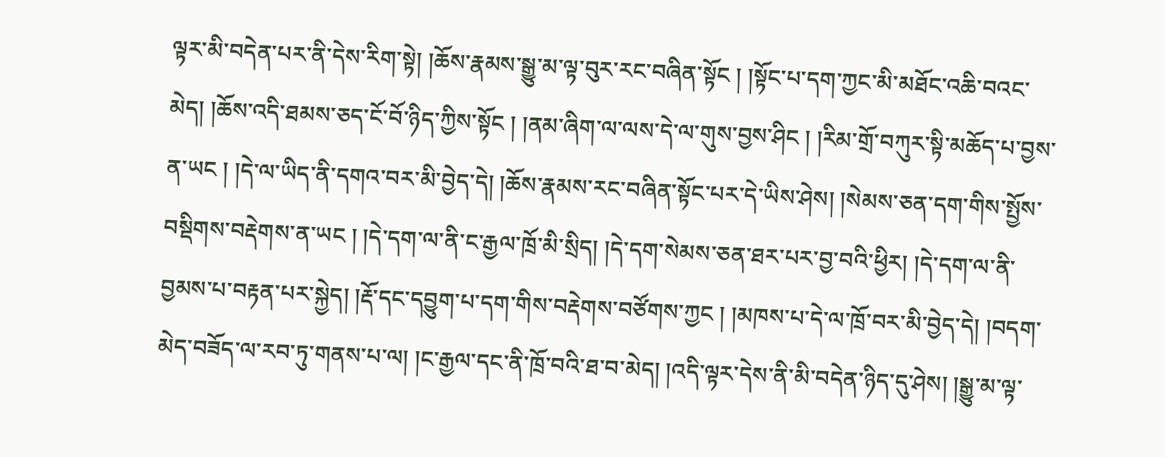ལྟར་མི་བདེན་པར་ནི་དེས་རིག་སྟེ། །ཆོས་རྣམས་སྒྱུ་མ་ལྟ་བུར་རང་བཞིན་སྟོང ། །སྟོང་པ་དག་ཀྱང་མི་མཐོང་འཆི་བའང་མེད། །ཆོས་འདི་ཐམས་ཅད་ངོ་བོ་ཉིད་ཀྱིས་སྟོང ། །ནམ་ཞིག་ལ་ལས་དེ་ལ་གུས་བྱས་ཤིང ། །རིམ་གྲོ་བཀུར་སྟི་མཆོད་པ་བྱས་ན་ཡང ། །དེ་ལ་ཡིད་ནི་དགའ་བར་མི་བྱེད་དེ། །ཆོས་རྣམས་རང་བཞིན་སྟོང་པར་དེ་ཡིས་ཤེས། །སེམས་ཅན་དག་གིས་སྤྱོས་བསྡིགས་བརྡེགས་ན་ཡང ། །དེ་དག་ལ་ནི་ང་རྒྱལ་ཁྲོ་མི་སྲིད། །དེ་དག་སེམས་ཅན་ཐར་པར་བྱ་བའི་ཕྱིར། །དེ་དག་ལ་ནི་བྱམས་པ་བརྟན་པར་སྐྱེད། །རྡོ་དང་དབྱུག་པ་དག་གིས་བརྡེགས་བཙོགས་ཀྱང ། །མཁས་པ་དེ་ལ་ཁྲོ་བར་མི་བྱེད་དེ། །བདག་མེད་བཟོད་ལ་རབ་ཏུ་གནས་པ་ལ། །ང་རྒྱལ་དང་ནི་ཁྲོ་བའི་ཐ་བ་མེད། །འདི་ལྟར་དེས་ནི་མི་བདེན་ཉིད་དུ་ཤེས། །སྒྱུ་མ་ལྟ་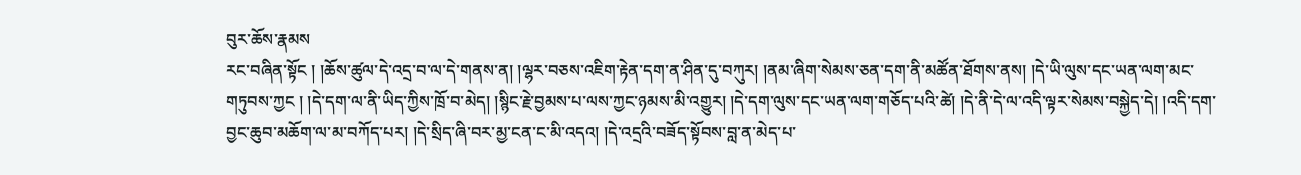བུར་ཆོས་རྣམས
རང་བཞིན་སྟོང ། །ཆོས་ཚུལ་དེ་འདྲ་བ་ལ་དེ་གནས་ན། །ལྷར་བཅས་འཇིག་རྟེན་དག་ན་ཤིན་དུ་བཀུར། །ནམ་ཞིག་སེམས་ཅན་དག་ནི་མཚོན་ཐོགས་ནས། །དེ་ཡི་ལུས་དང་ཡན་ལག་མང་གཏུབས་ཀྱང ། །དེ་དག་ལ་ནི་ཡིད་ཀྱིས་ཁྲོ་བ་མེད། །སྙིང་རྗེ་བྱམས་པ་ལས་ཀྱང་ཉམས་མི་འགྱུར། །དེ་དག་ལུས་དང་ཡན་ལག་གཅོད་པའི་ཚེ། །དེ་ནི་དེ་ལ་འདི་ལྟར་སེམས་བསྐྱེད་དེ། །འདི་དག་བྱང་ཆུབ་མཆོག་ལ་མ་བཀོད་པར། །དེ་སྲིད་ཞི་བར་མྱ་ངན་ང་མི་འདའ། །དེ་འདྲའི་བཟོད་སྟོབས་བླ་ན་མེད་པ་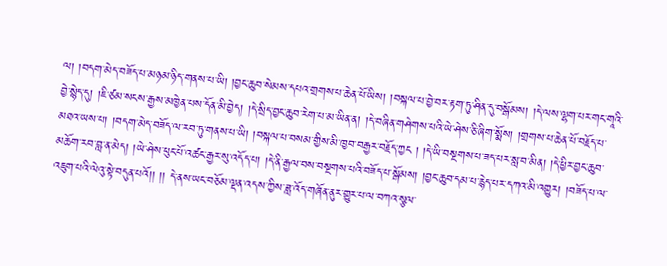ལ། །བདག་མེད་བཟོད་པ་མཉམ་ཉིད་གནས་པ་ཡི། །བྱང་ཆུབ་སེམས་དཔའ་གྲགས་པ་ཆེན་པོ་ཡིས། །བསྐལ་པ་བྱེ་བར་རྟག་ཏུ་ཤིན་དུ་བསྒོམས། །དེ་ལས་ལྷག་པར་གང་གཱའི་བྱེ་སྙེད་དུ། །ཇི་ཙམ་སངས་རྒྱས་མཁྱེན་པས་དོན་མི་བྱེད། །དེ་སྲིད་བྱང་ཆུབ་རེག་པ་མ་ཡིན་ན། །དེ་བཞིན་གཤེགས་པའི་ཡེ་ཤེས་ཅི་ཞིག་སྨོས། །གྲགས་པ་ཆེན་པོ་བརྗོད་པ་མཐའ་ཡས་པ། །བདག་མེད་བཟོད་ལ་རབ་ཏུ་གནས་པ་ཡི། །བསྐལ་པ་བསམ་གྱིས་མི་ཁྱབ་བརྒྱར་བརྗོད་ཀྱང ། །དེ་ཡི་བསྔགས་པ་ཟད་པར་སླ་བ་མིན། །དེ་ཕྱིར་བྱང་ཆུབ་མཆོག་རབ་བླ་ན་མེད། །ཡེ་ཤེས་ཕུང་པོ་འཚང་རྒྱར་སུ་འདོད་པ། །དེ་ནི་རྒྱལ་བས་བསྔགས་པའི་བཟོད་པ་སྒོམས། །བྱང་ཆུབ་དམ་པ་རྙེད་པར་དཀའ་མི་འགྱུར། །བཟོད་པ་ལ་འཇུག་པའི་ལེའུ་སྟེ་བདུན་པའོ།། །། དེ་ནས་ཡང་བཅོམ་ལྡན་འདས་ཀྱིས་ཟླ་འོད་གཞོན་ནུར་གྱུར་པ་ལ་བཀའ་སྩལ་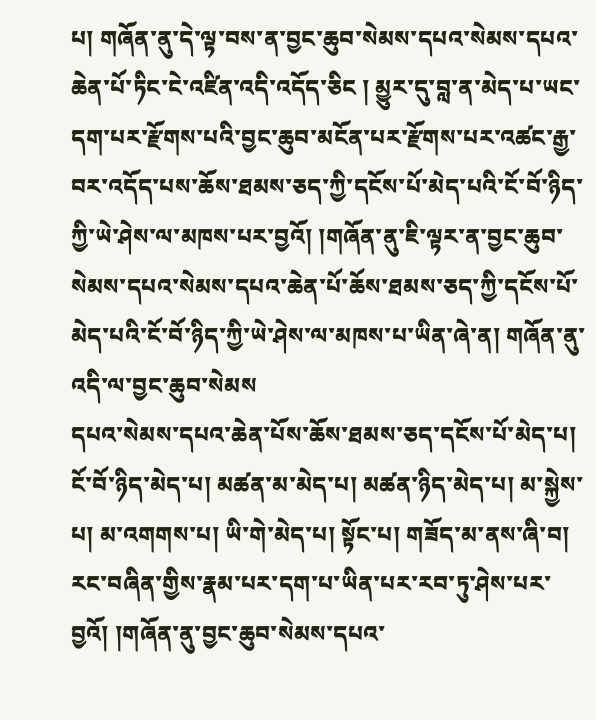པ། གཞོན་ནུ་དེ་ལྟ་བས་ན་བྱང་ཆུབ་སེམས་དཔའ་སེམས་དཔའ་ཆེན་པོ་ཏིང་ངེ་འཛིན་འདི་འདོད་ཅིང ། མྱུར་དུ་བླ་ན་མེད་པ་ཡང་དག་པར་རྫོགས་པའི་བྱང་ཆུབ་མངོན་པར་རྫོགས་པར་འཚང་རྒྱ་བར་འདོད་པས་ཆོས་ཐམས་ཅད་ཀྱི་དངོས་པོ་མེད་པའི་ངོ་བོ་ཉིད་ཀྱི་ཡེ་ཤེས་ལ་མཁས་པར་བྱའོ། །གཞོན་ནུ་ཇི་ལྟར་ན་བྱང་ཆུབ་སེམས་དཔའ་སེམས་དཔའ་ཆེན་པོ་ཆོས་ཐམས་ཅད་ཀྱི་དངོས་པོ་མེད་པའི་ངོ་བོ་ཉིད་ཀྱི་ཡེ་ཤེས་ལ་མཁས་པ་ཡིན་ཞེ་ན། གཞོན་ནུ་འདི་ལ་བྱང་ཆུབ་སེམས
དཔའ་སེམས་དཔའ་ཆེན་པོས་ཆོས་ཐམས་ཅད་དངོས་པོ་མེད་པ། ངོ་བོ་ཉིད་མེད་པ། མཚན་མ་མེད་པ། མཚན་ཉིད་མེད་པ། མ་སྐྱེས་པ། མ་འགགས་པ། ཡི་གེ་མེད་པ། སྟོང་པ། གཟོད་མ་ནས་ཞི་བ། རང་བཞིན་གྱིས་རྣམ་པར་དག་པ་ཡིན་པར་རབ་ཏུ་ཤེས་པར་བྱའོ། །གཞོན་ནུ་བྱང་ཆུབ་སེམས་དཔའ་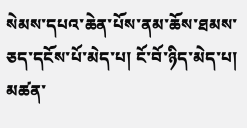སེམས་དཔའ་ཆེན་པོས་ནམ་ཆོས་ཐམས་ཅད་དངོས་པོ་མེད་པ། ངོ་བོ་ཉིད་མེད་པ། མཚན་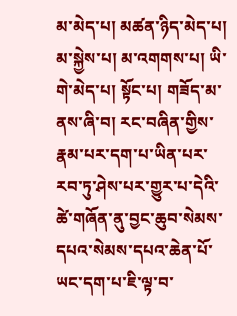མ་མེད་པ། མཚན་ཉིད་མེད་པ། མ་སྐྱེས་པ། མ་འགགས་པ། ཡི་གེ་མེད་པ། སྟོང་པ། གཟོད་མ་ནས་ཞི་བ། རང་བཞིན་གྱིས་རྣམ་པར་དག་པ་ཡིན་པར་རབ་ཏུ་ཤེས་པར་གྱུར་པ་དེའི་ཚེ་གཞོན་ནུ་བྱང་ཆུབ་སེམས་དཔའ་སེམས་དཔའ་ཆེན་པོ་ཡང་དག་པ་ཇི་ལྟ་བ་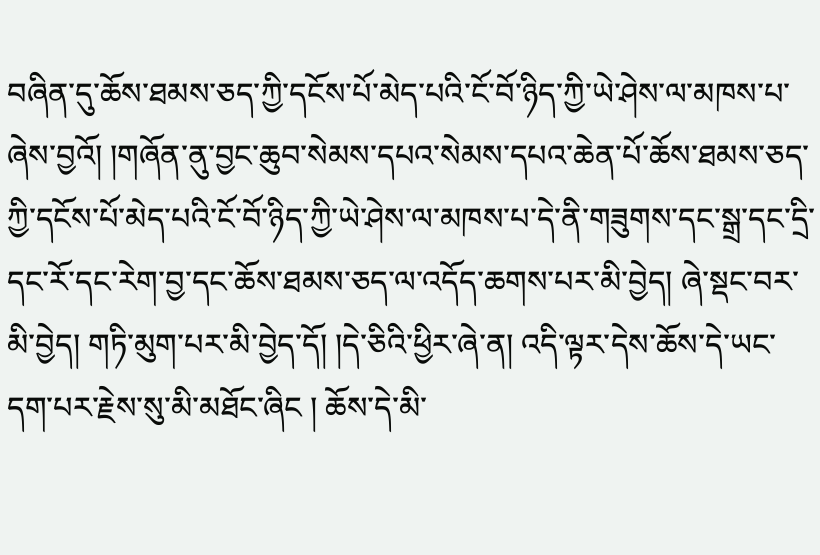བཞིན་དུ་ཆོས་ཐམས་ཅད་ཀྱི་དངོས་པོ་མེད་པའི་ངོ་བོ་ཉིད་ཀྱི་ཡེ་ཤེས་ལ་མཁས་པ་ཞེས་བྱའོ། །གཞོན་ནུ་བྱང་ཆུབ་སེམས་དཔའ་སེམས་དཔའ་ཆེན་པོ་ཆོས་ཐམས་ཅད་ཀྱི་དངོས་པོ་མེད་པའི་ངོ་བོ་ཉིད་ཀྱི་ཡེ་ཤེས་ལ་མཁས་པ་དེ་ནི་གཟུགས་དང་སྒྲ་དང་དྲི་དང་རོ་དང་རེག་བྱ་དང་ཆོས་ཐམས་ཅད་ལ་འདོད་ཆགས་པར་མི་བྱེད། ཞེ་སྡང་བར་མི་བྱེད། གཏི་མུག་པར་མི་བྱེད་དོ། །དེ་ཅིའི་ཕྱིར་ཞེ་ན། འདི་ལྟར་དེས་ཆོས་དེ་ཡང་དག་པར་རྗེས་སུ་མི་མཐོང་ཞིང ། ཆོས་དེ་མི་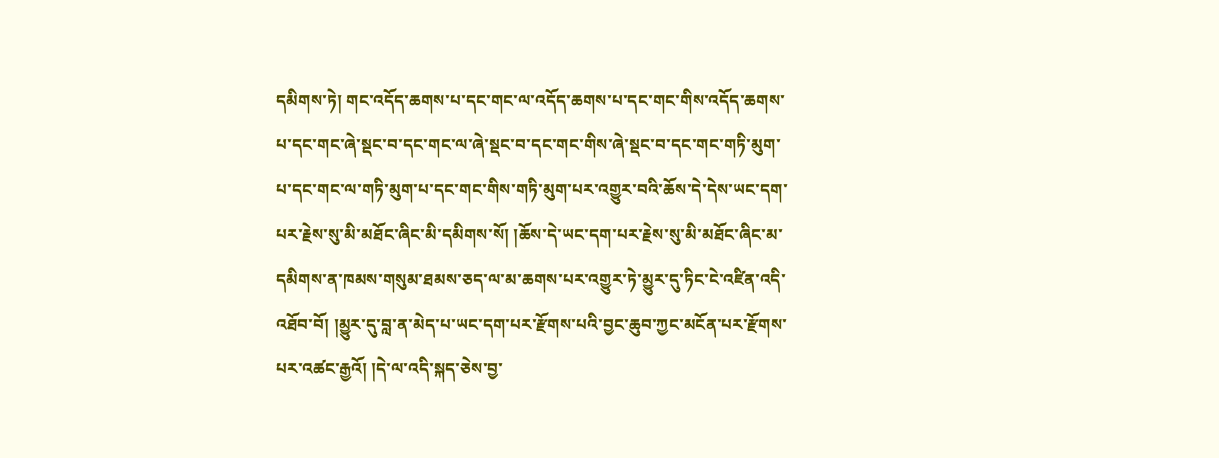དམིགས་ཏེ། གང་འདོད་ཆགས་པ་དང་གང་ལ་འདོད་ཆགས་པ་དང་གང་གིས་འདོད་ཆགས་པ་དང་གང་ཞེ་སྡང་བ་དང་གང་ལ་ཞེ་སྡང་བ་དང་གང་གིས་ཞེ་སྡང་བ་དང་གང་གཏི་མུག་པ་དང་གང་ལ་གཏི་མུག་པ་དང་གང་གིས་གཏི་མུག་པར་འགྱུར་བའི་ཆོས་དེ་དེས་ཡང་དག་པར་རྗེས་སུ་མི་མཐོང་ཞིང་མི་དམིགས་སོ། །ཆོས་དེ་ཡང་དག་པར་རྗེས་སུ་མི་མཐོང་ཞིང་མ་དམིགས་ན་ཁམས་གསུམ་ཐམས་ཅད་ལ་མ་ཆགས་པར་འགྱུར་ཏེ་མྱུར་དུ་ཏིང་ངེ་འཛིན་འདི་འཐོབ་བོ། །མྱུར་དུ་བླ་ན་མེད་པ་ཡང་དག་པར་རྫོགས་པའི་བྱང་ཆུབ་ཀྱང་མངོན་པར་རྫོགས་པར་འཚང་རྒྱའོ། །དེ་ལ་འདི་སྐད་ཅེས་བྱ་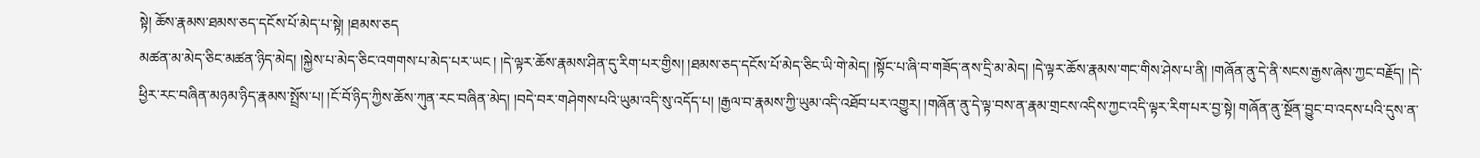སྟེ། ཆོས་རྣམས་ཐམས་ཅད་དངོས་པོ་མེད་པ་སྟེ། །ཐམས་ཅད
མཚན་མ་མེད་ཅིང་མཚན་ཉིད་མེད། །སྐྱེས་པ་མེད་ཅིང་འགགས་པ་མེད་པར་ཡང ། །དེ་ལྟར་ཆོས་རྣམས་ཤིན་དུ་རིག་པར་གྱིས། །ཐམས་ཅད་དངོས་པོ་མེད་ཅིང་ཡི་གེ་མེད། །སྟོང་པ་ཞི་བ་གཟོད་ནས་དྲི་མ་མེད། །དེ་ལྟར་ཆོས་རྣམས་གང་གིས་ཤེས་པ་ནི། །གཞོན་ནུ་དེ་ནི་སངས་རྒྱས་ཞེས་ཀྱང་བརྗོད། །དེ་ཕྱིར་རང་བཞིན་མཉམ་ཉིད་རྣམས་སྤྲོས་པ། །ངོ་བོ་ཉིད་ཀྱིས་ཆོས་ཀུན་རང་བཞིན་མེད། །བདེ་བར་གཤེགས་པའི་ཡུམ་འདི་སུ་འདོད་པ། །རྒྱལ་བ་རྣམས་ཀྱི་ཡུམ་འདི་འཐོབ་པར་འགྱུར། །གཞོན་ནུ་དེ་ལྟ་བས་ན་རྣམ་གྲངས་འདིས་ཀྱང་འདི་ལྟར་རིག་པར་བྱ་སྟེ། གཞོན་ནུ་སྔོན་བྱུང་བ་འདས་པའི་དུས་ན་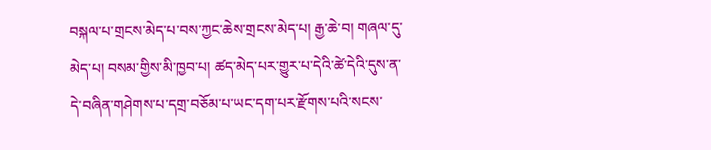བསྐལ་པ་གྲངས་མེད་པ་བས་ཀྱང་ཆེས་གྲངས་མེད་པ། རྒྱ་ཆེ་བ། གཞལ་དུ་མེད་པ། བསམ་གྱིས་མི་ཁྱབ་པ། ཚད་མེད་པར་གྱུར་པ་དེའི་ཚེ་དེའི་དུས་ན་དེ་བཞིན་གཤེགས་པ་དགྲ་བཅོམ་པ་ཡང་དག་པར་རྫོགས་པའི་སངས་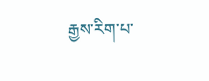རྒྱས་རིག་པ་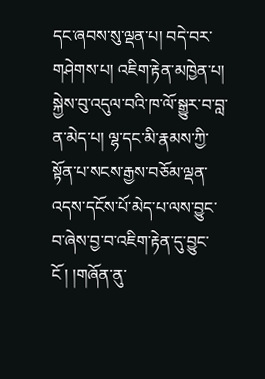དང་ཞབས་སུ་ལྡན་པ། བདེ་བར་གཤེགས་པ། འཇིག་རྟེན་མཁྱེན་པ། སྐྱེས་བུ་འདུལ་བའི་ཁ་ལོ་སྒྱུར་བ་བླ་ན་མེད་པ། ལྷ་དང་མི་རྣམས་ཀྱི་སྟོན་པ་སངས་རྒྱས་བཅོམ་ལྡན་འདས་དངོས་པོ་མེད་པ་ལས་བྱུང་བ་ཞེས་བྱ་བ་འཇིག་རྟེན་དུ་བྱུང་ངོ ། །གཞོན་ནུ་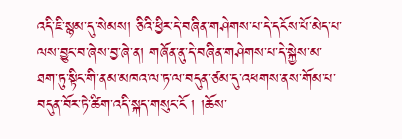འདི་ཇི་སྙམ་དུ་སེམས། ཅིའི་ཕྱིར་དེ་བཞིན་གཤེགས་པ་དེ་དངོས་པོ་མེད་པ་ལས་བྱུང་བ་ཞེས་བྱ་ཞེ་ན། གཞོན་ནུ་དེ་བཞིན་གཤེགས་པ་དེ་སྐྱེས་མ་ཐག་ཏུ་སྟིང་གི་ནམ་མཁའ་ལ་ཏ་ལ་བདུན་ཙམ་དུ་འཕགས་ནས་གོམ་པ་བདུན་བོར་ཏེ་ཚིག་འདི་སྐད་གསུང་ངོ ། །ཆོས་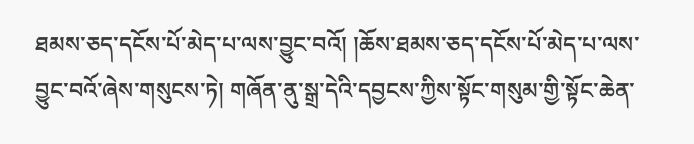ཐམས་ཅད་དངོས་པོ་མེད་པ་ལས་བྱུང་བའོ། །ཆོས་ཐམས་ཅད་དངོས་པོ་མེད་པ་ལས་བྱུང་བའོ་ཞེས་གསུངས་ཏེ། གཞོན་ནུ་སྒྲ་དེའི་དབྱངས་ཀྱིས་སྟོང་གསུམ་གྱི་སྟོང་ཆེན་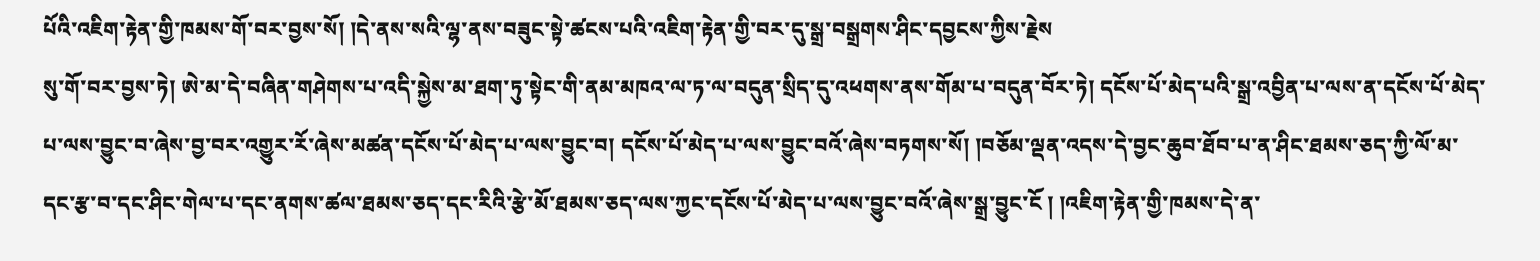པོའི་འཇིག་རྟེན་གྱི་ཁམས་གོ་བར་བྱས་སོ། །དེ་ནས་སའི་ལྷ་ནས་བཟུང་སྟེ་ཚངས་པའི་འཇིག་རྟེན་གྱི་བར་དུ་སྒྲ་བསྒྲགས་ཤིང་དབྱངས་ཀྱིས་རྗེས
སུ་གོ་བར་བྱས་ཏེ། ཨེ་མ་དེ་བཞིན་གཤེགས་པ་འདི་སྐྱེས་མ་ཐག་ཏུ་སྟེང་གི་ནམ་མཁའ་ལ་ཏ་ལ་བདུན་སྲིད་དུ་འཕགས་ནས་གོམ་པ་བདུན་བོར་ཏེ། དངོས་པོ་མེད་པའི་སྒྲ་འབྱིན་པ་ལས་ན་དངོས་པོ་མེད་པ་ལས་བྱུང་བ་ཞེས་བྱ་བར་འགྱུར་རོ་ཞེས་མཚན་དངོས་པོ་མེད་པ་ལས་བྱུང་བ། དངོས་པོ་མེད་པ་ལས་བྱུང་བའོ་ཞེས་བཏགས་སོ། །བཅོམ་ལྡན་འདས་དེ་བྱང་ཆུབ་ཐོབ་པ་ན་ཤིང་ཐམས་ཅད་ཀྱི་ལོ་མ་དང་རྩ་བ་དང་ཤིང་གེལ་པ་དང་ནགས་ཚལ་ཐམས་ཅད་དང་རིའི་རྩེ་མོ་ཐམས་ཅད་ལས་ཀྱང་དངོས་པོ་མེད་པ་ལས་བྱུང་བའོ་ཞེས་སྒྲ་བྱུང་ངོ ། །འཇིག་རྟེན་གྱི་ཁམས་དེ་ན་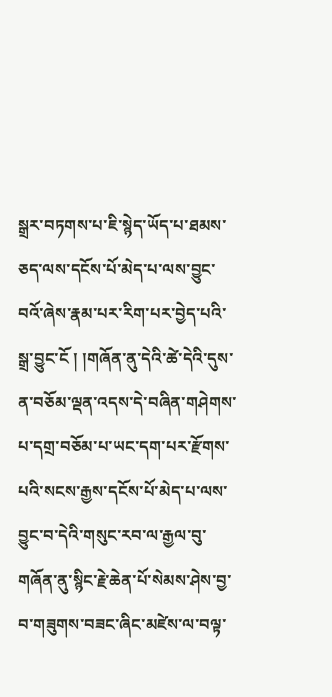སྒྲར་བཏགས་པ་ཇི་སྙེད་ཡོད་པ་ཐམས་ཅད་ལས་དངོས་པོ་མེད་པ་ལས་བྱུང་བའོ་ཞེས་རྣམ་པར་རིག་པར་བྱེད་པའི་སྒྲ་བྱུང་ངོ ། །གཞོན་ནུ་དེའི་ཚེ་དེའི་དུས་ན་བཅོམ་ལྡན་འདས་དེ་བཞིན་གཤེགས་པ་དགྲ་བཅོམ་པ་ཡང་དག་པར་རྫོགས་པའི་སངས་རྒྱས་དངོས་པོ་མེད་པ་ལས་བྱུང་བ་དེའི་གསུང་རབ་ལ་རྒྱལ་བུ་གཞོན་ནུ་སྙིང་རྗེ་ཆེན་པོ་སེམས་ཤེས་བྱ་བ་གཟུགས་བཟང་ཞིང་མཛེས་ལ་བལྟ་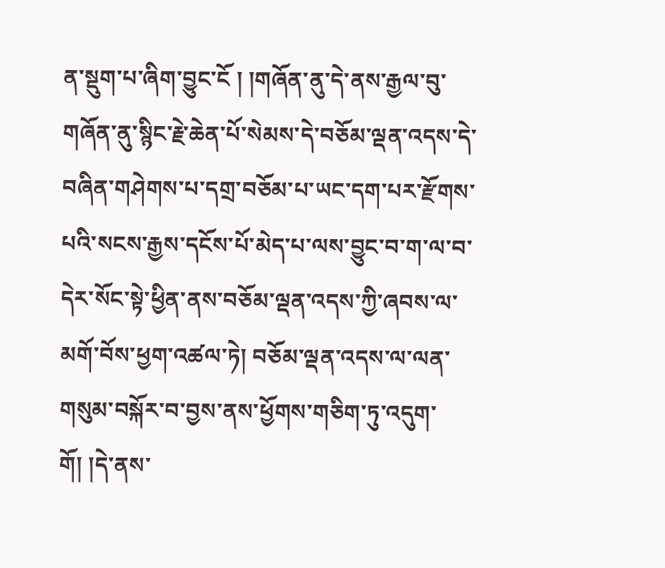ན་སྡུག་པ་ཞིག་བྱུང་ངོ ། །གཞོན་ནུ་དེ་ནས་རྒྱལ་བུ་གཞོན་ནུ་སྙིང་རྗེ་ཆེན་པོ་སེམས་དེ་བཅོམ་ལྡན་འདས་དེ་བཞིན་གཤེགས་པ་དགྲ་བཅོམ་པ་ཡང་དག་པར་རྫོགས་པའི་སངས་རྒྱས་དངོས་པོ་མེད་པ་ལས་བྱུང་བ་ག་ལ་བ་དེར་སོང་སྟེ་ཕྱིན་ནས་བཅོམ་ལྡན་འདས་ཀྱི་ཞབས་ལ་མགོ་བོས་ཕྱག་འཚལ་ཏེ། བཅོམ་ལྡན་འདས་ལ་ལན་གསུམ་བསྐོར་བ་བྱས་ནས་ཕྱོགས་གཅིག་ཏུ་འདུག་གོ། །དེ་ནས་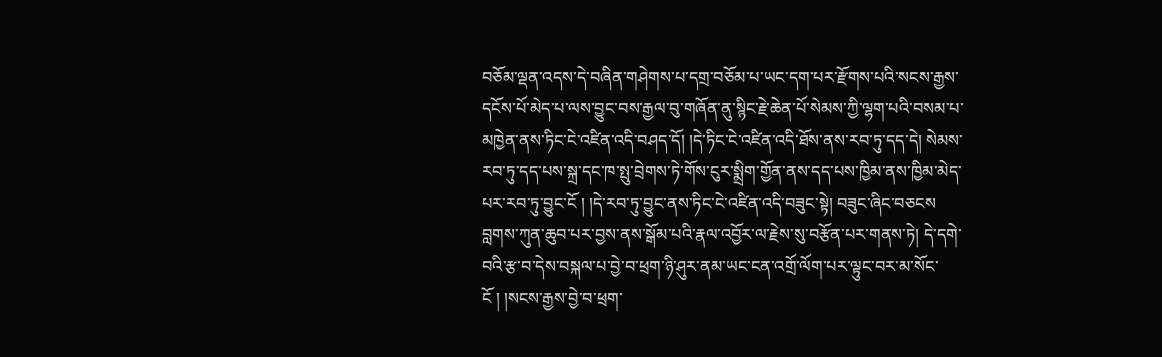བཅོམ་ལྡན་འདས་དེ་བཞིན་གཤེགས་པ་དགྲ་བཅོམ་པ་ཡང་དག་པར་རྫོགས་པའི་སངས་རྒྱས་དངོས་པོ་མེད་པ་ལས་བྱུང་བས་རྒྱལ་བུ་གཞོན་ནུ་སྙིང་རྗེ་ཆེན་པོ་སེམས་ཀྱི་ལྷག་པའི་བསམ་པ་མཁྱེན་ནས་ཏིང་ངེ་འཛིན་འདི་བཤད་དོ། །དེ་ཏིང་ངེ་འཛིན་འདི་ཐོས་ནས་རབ་ཏུ་དད་དེ། སེམས་རབ་ཏུ་དད་པས་སྐྲ་དང་ཁ་སྤུ་བྲེགས་ཏེ་གོས་ངུར་སྨྲིག་གྱོན་ནས་དད་པས་ཁྱིམ་ནས་ཁྱིམ་མེད་པར་རབ་ཏུ་བྱུང་ངོ ། །དེ་རབ་ཏུ་བྱུང་ནས་ཏིང་ངེ་འཛིན་འདི་བཟུང་སྟེ། བཟུང་ཞིང་བཅངས
བླགས་ཀུན་ཆུབ་པར་བྱས་ནས་སྒོམ་པའི་རྣལ་འབྱོར་ལ་རྗེས་སུ་བརྩོན་པར་གནས་ཏེ། དེ་དགེ་བའི་རྩ་བ་དེས་བསྐལ་པ་བྱེ་བ་ཕྲག་ཉི་ཤུར་ནམ་ཡང་ངན་འགྲོ་ལོག་པར་ལྟུང་བར་མ་སོང་ངོ ། །སངས་རྒྱས་བྱེ་བ་ཕྲག་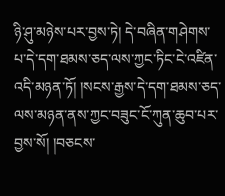ཉི་ཤུ་མཉེས་པར་བྱས་ཏེ། དེ་བཞིན་གཤེགས་པ་དེ་དག་ཐམས་ཅད་ལས་ཀྱང་ཏིང་ངེ་འཛིན་འདི་མཉན་ཏོ། །སངས་རྒྱས་དེ་དག་ཐམས་ཅད་ལས་མཉན་ནས་ཀྱང་བཟུང་ངོ་ཀུན་ཆུབ་པར་བྱས་སོ། །བཅངས་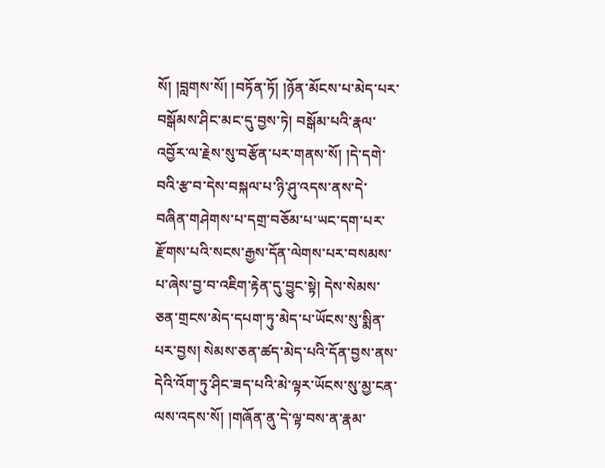སོ། །བླགས་སོ། །བཏོན་ཏོ། །ཉོན་མོངས་པ་མེད་པར་བསྒོམས་ཤིང་མང་དུ་བྱས་ཏེ། བསྒོམ་པའི་རྣལ་འབྱོར་ལ་རྗེས་སུ་བརྩོན་པར་གནས་སོ། །དེ་དགེ་བའི་རྩ་བ་དེས་བསྐལ་པ་ཉི་ཤུ་འདས་ནས་དེ་བཞིན་གཤེགས་པ་དགྲ་བཅོམ་པ་ཡང་དག་པར་རྫོགས་པའི་སངས་རྒྱས་དོན་ལེགས་པར་བསམས་པ་ཞེས་བྱ་བ་འཇིག་རྟེན་དུ་བྱུང་སྟེ། དེས་སེམས་ཅན་གྲངས་མེད་དཔག་ཏུ་མེད་པ་ཡོངས་སུ་སྨིན་པར་བྱས། སེམས་ཅན་ཚད་མེད་པའི་དོན་བྱས་ནས་དེའི་འོག་ཏུ་ཤིང་ཟད་པའི་མེ་ལྟར་ཡོངས་སུ་མྱ་ངན་ལས་འདས་སོ། །གཞོན་ནུ་དེ་ལྟ་བས་ན་རྣམ་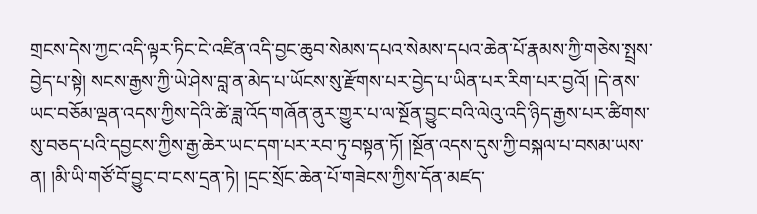གྲངས་དེས་ཀྱང་འདི་ལྟར་ཏིང་ངེ་འཛིན་འདི་བྱང་ཆུབ་སེམས་དཔའ་སེམས་དཔའ་ཆེན་པོ་རྣམས་ཀྱི་གཅེས་སྤྲས་བྱེད་པ་སྟེ། སངས་རྒྱས་ཀྱི་ཡེ་ཤེས་བླ་ན་མེད་པ་ཡོངས་སུ་རྫོགས་པར་བྱེད་པ་ཡིན་པར་རིག་པར་བྱའོ། །དེ་ནས་ཡང་བཅོམ་ལྡན་འདས་ཀྱིས་དེའི་ཚེ་ཟླ་འོད་གཞོན་ནུར་གྱུར་པ་ལ་སྔོན་བྱུང་བའི་ལེའུ་འདི་ཉིད་རྒྱས་པར་ཚིགས་སུ་བཅད་པའི་དབྱངས་ཀྱིས་རྒྱ་ཆེར་ཡང་དག་པར་རབ་ཏུ་བསྟན་ཏོ། །སྔོན་འདས་དུས་ཀྱི་བསྐལ་པ་བསམ་ཡས་ན། །མི་ཡི་གཙོ་བོ་བྱུང་བ་ངས་དྲན་ཏེ། །དྲང་སྲོང་ཆེན་པོ་གཟེངས་ཀྱིས་དོན་མཛད་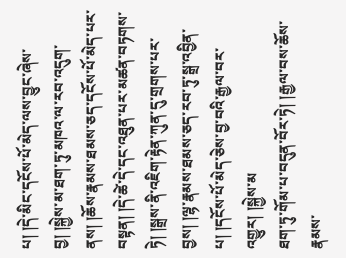པ། །དེ་མིང་དངོས་པོ་མེད་ལས་བྱུང་ཞེས་བྱ། །སྐྱེས་མ་ཐག་ཏུ་མཁའ་ལ་རབ་འདུག་ནས། །ཆོས་རྣམས་ཐམས་ཅད་དངོས་པོ་མེད་པར་བསྟན། །དེ་ཚེ་དེ་དང་འཐུན་པར་མཚན་བཏགས་ཏེ། །སྒྲས་ནི་འཇིག་རྟེན་ཀུན་དུ་གྲགས་པར་བྱས། །ལྷ་རྣམས་ཐམས་ཅད་རབ་ཏུ་སྒྲ་འབྱིན་པ། །དངོས་པོ་མེད་ཅེས་བྱ་བའི་རྒྱལ་བར་འགྱུར། །སྐྱེས་མ
ཐག་ཏུ་གོམ་པ་བདུན་བོར་ཏེ། །རྒྱལ་བས་ཆོས་རྣམས་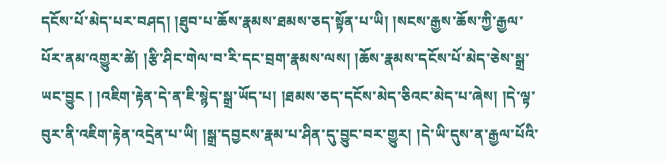དངོས་པོ་མེད་པར་བཤད། །ཐུབ་པ་ཆོས་རྣམས་ཐམས་ཅད་སྟོན་པ་ཡི། །སངས་རྒྱས་ཆོས་ཀྱི་རྒྱལ་པོར་ནམ་འགྱུར་ཚེ། །རྩི་ཤིང་གེལ་བ་རི་དང་བྲག་རྣམས་ལས། །ཆོས་རྣམས་དངོས་པོ་མེད་ཅེས་སྒྲ་ཡང་བྱུང ། །འཇིག་རྟེན་དེ་ན་ཇི་སྙེད་སྒྲ་ཡོད་པ། །ཐམས་ཅད་དངོས་མེད་ཅིའང་མེད་པ་ཞེས། །དེ་ལྟ་བུར་ནི་འཇིག་རྟེན་འདྲེན་པ་ཡི། །སྒྲ་དབྱངས་རྣམ་པ་ཤིན་དུ་བྱུང་བར་གྱུར། །དེ་ཡི་དུས་ན་རྒྱལ་པོའི་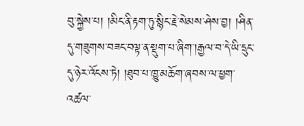བུ་སྐྱེས་པ། །མིང་ནི་རྟག་ཏུ་སྙིང་རྗེ་སེམས་ཤེས་བྱ། །ཤིན་དུ་གཟུགས་བཟང་བལྟ་ན་སྡུག་པ་ཞིག་།རྒྱལ་བ་དེ་ཡི་དྲུང་དུ་ཉེར་འོངས་ཏེ། །ཐུབ་པ་ཁྱུ་མཆོག་ཞབས་ལ་ཕྱག་འཚལ་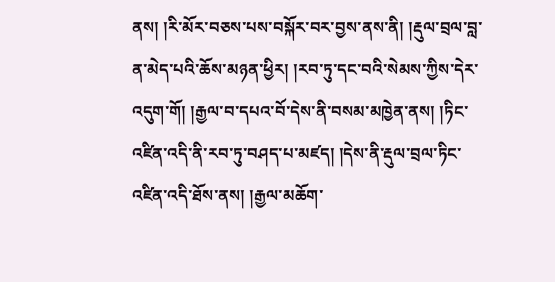ནས། །རི་མོར་བཅས་པས་བསྐོར་བར་བྱས་ནས་ནི། །རྡུལ་བྲལ་བླ་ན་མེད་པའི་ཆོས་མཉན་ཕྱིར། །རབ་ཏུ་དང་བའི་སེམས་ཀྱིས་དེར་འདུག་གོ། །རྒྱལ་བ་དཔའ་བོ་དེས་ནི་བསམ་མཁྱེན་ནས། །ཏིང་འཛིན་འདི་ནི་རབ་ཏུ་བཤད་པ་མཛད། །དེས་ནི་རྡུལ་བྲལ་ཏིང་འཛིན་འདི་ཐོས་ནས། །རྒྱལ་མཆོག་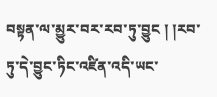བསྟན་ལ་མྱུར་བར་རབ་ཏུ་བྱུང ། །རབ་ཏུ་དེ་བྱུང་ཏིང་འཛིན་འདི་ཡང་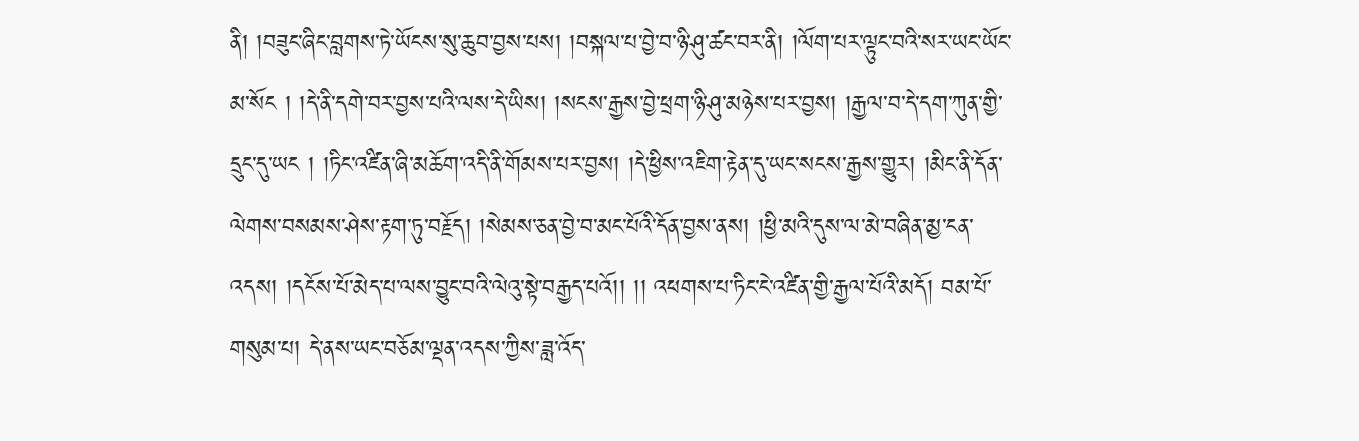ནི། །བཟུང་ཞིང་བླགས་ཏེ་ཡོངས་སུ་ཆུབ་བྱས་པས། །བསྐལ་པ་བྱེ་བ་ཉི་ཤུ་ཚང་བར་ནི། །ལོག་པར་ལྟུང་བའི་སར་ཡང་ཡོང་མ་སོང ། །དེ་ནི་དགེ་བར་བྱས་པའི་ལས་དེ་ཡིས། །སངས་རྒྱས་བྱེ་ཕྲག་ཉི་ཤུ་མཉེས་པར་བྱས། །རྒྱལ་བ་དེ་དག་ཀུན་གྱི་དྲུང་དུ་ཡང ། །ཏིང་འཛིན་ཞི་མཆོག་འདི་ནི་གོམས་པར་བྱས། །དེ་ཕྱིས་འཇིག་རྟེན་དུ་ཡང་སངས་རྒྱས་གྱུར། །མིང་ནི་དོན་ལེགས་བསམས་ཤེས་རྟག་ཏུ་བརྗོད། །སེམས་ཅན་བྱེ་བ་མང་པོའི་དོན་བྱས་ནས། །ཕྱི་མའི་དུས་ལ་མེ་བཞིན་མྱ་ངན་འདས། །དངོས་པོ་མེད་པ་ལས་བྱུང་བའི་ལེའུ་སྟེ་བརྒྱད་པའོ།། །། འཕགས་པ་ཏིང་ངེ་འཛིན་གྱི་རྒྱལ་པོའི་མདོ། བམ་པོ་གསུམ་པ། དེ་ནས་ཡང་བཅོམ་ལྡན་འདས་ཀྱིས་ཟླ་འོད་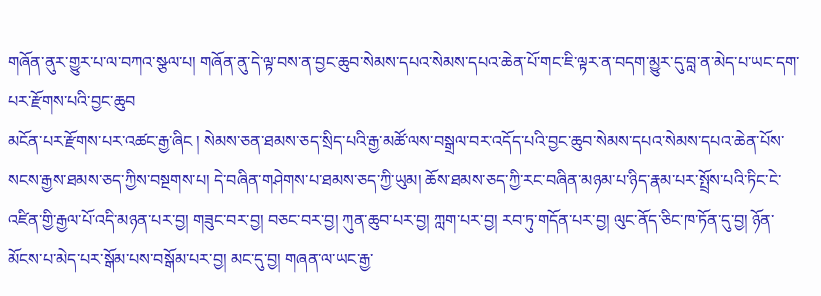གཞོན་ནུར་གྱུར་པ་ལ་བཀའ་སྩལ་པ། གཞོན་ནུ་དེ་ལྟ་བས་ན་བྱང་ཆུབ་སེམས་དཔའ་སེམས་དཔའ་ཆེན་པོ་གང་ཇི་ལྟར་ན་བདག་མྱུར་དུ་བླ་ན་མེད་པ་ཡང་དག་པར་རྫོགས་པའི་བྱང་ཆུབ
མངོན་པར་རྫོགས་པར་འཚང་རྒྱ་ཞིང ། སེམས་ཅན་ཐམས་ཅད་སྲིད་པའི་རྒྱ་མཚོ་ལས་བསྒྲལ་བར་འདོད་པའི་བྱང་ཆུབ་སེམས་དཔའ་སེམས་དཔའ་ཆེན་པོས་སངས་རྒྱས་ཐམས་ཅད་ཀྱིས་བསྔགས་པ། དེ་བཞིན་གཤེགས་པ་ཐམས་ཅད་ཀྱི་ཡུམ། ཆོས་ཐམས་ཅད་ཀྱི་རང་བཞིན་མཉམ་པ་ཉིད་རྣམ་པར་སྤྲོས་པའི་ཏིང་ངེ་འཛིན་གྱི་རྒྱལ་པོ་འདི་མཉན་པར་བྱ། གཟུང་བར་བྱ། བཅང་བར་བྱ། ཀུན་ཆུབ་པར་བྱ། ཀླག་པར་བྱ། རབ་ཏུ་གདོན་པར་བྱ། ལུང་ནོད་ཅིང་ཁ་ཏོན་དུ་བྱ། ཉོན་མོངས་པ་མེད་པར་སྒོམ་པས་བསྒོམ་པར་བྱ། མང་དུ་བྱ། གཞན་ལ་ཡང་རྒྱ་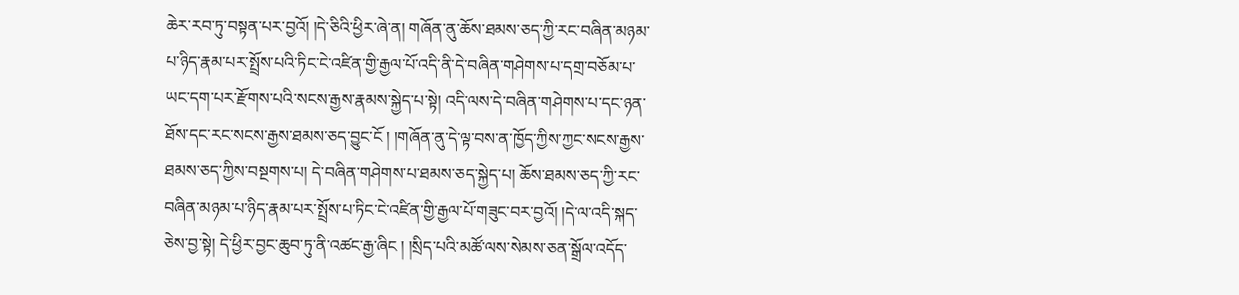ཆེར་རབ་ཏུ་བསྟན་པར་བྱའོ། །དེ་ཅིའི་ཕྱིར་ཞེ་ན། གཞོན་ནུ་ཆོས་ཐམས་ཅད་ཀྱི་རང་བཞིན་མཉམ་པ་ཉིད་རྣམ་པར་སྤྲོས་པའི་ཏིང་ངེ་འཛིན་གྱི་རྒྱལ་པོ་འདི་ནི་དེ་བཞིན་གཤེགས་པ་དགྲ་བཅོམ་པ་ཡང་དག་པར་རྫོགས་པའི་སངས་རྒྱས་རྣམས་སྐྱེད་པ་སྟེ། འདི་ལས་དེ་བཞིན་གཤེགས་པ་དང་ཉན་ཐོས་དང་རང་སངས་རྒྱས་ཐམས་ཅད་བྱུང་ངོ ། །གཞོན་ནུ་དེ་ལྟ་བས་ན་ཁྱོད་ཀྱིས་ཀྱང་སངས་རྒྱས་ཐམས་ཅད་ཀྱིས་བསྔགས་པ། དེ་བཞིན་གཤེགས་པ་ཐམས་ཅད་སྐྱེད་པ། ཆོས་ཐམས་ཅད་ཀྱི་རང་བཞིན་མཉམ་པ་ཉིད་རྣམ་པར་སྤྲོས་པ་ཏིང་ངེ་འཛིན་གྱི་རྒྱལ་པོ་གཟུང་བར་བྱའོ། །དེ་ལ་འདི་སྐད་ཅེས་བྱ་སྟེ། དེ་ཕྱིར་བྱང་ཆུབ་ཏུ་ནི་འཚང་རྒྱ་ཞིང ། །སྲིད་པའི་མཚོ་ལས་སེམས་ཅན་སྒྲོལ་འདོད་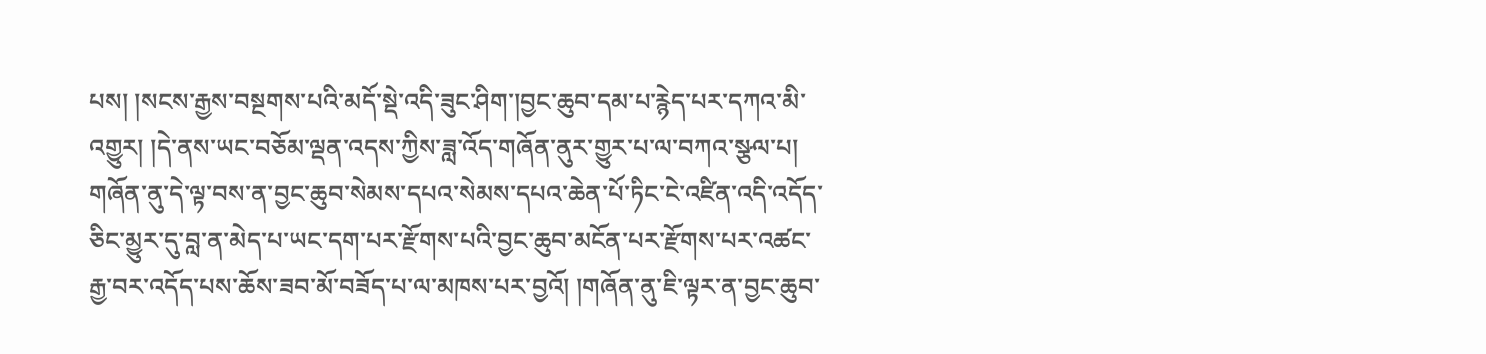པས། །སངས་རྒྱས་བསྔགས་པའི་མདོ་སྡེ་འདི་ཟུང་ཤིག་།བྱང་ཆུབ་དམ་པ་རྙེད་པར་དཀའ་མི་འགྱུར། །དེ་ནས་ཡང་བཅོམ་ལྡན་འདས་ཀྱིས་ཟླ་འོད་གཞོན་ནུར་གྱུར་པ་ལ་བཀའ་སྩལ་པ། གཞོན་ནུ་དེ་ལྟ་བས་ན་བྱང་ཆུབ་སེམས་དཔའ་སེམས་དཔའ་ཆེན་པོ་ཏིང་ངེ་འཛིན་འདི་འདོད་ཅིང་མྱུར་དུ་བླ་ན་མེད་པ་ཡང་དག་པར་རྫོགས་པའི་བྱང་ཆུབ་མངོན་པར་རྫོགས་པར་འཚང་རྒྱ་བར་འདོད་པས་ཆོས་ཟབ་མོ་བཟོད་པ་ལ་མཁས་པར་བྱའོ། །གཞོན་ནུ་ཇི་ལྟར་ན་བྱང་ཆུབ་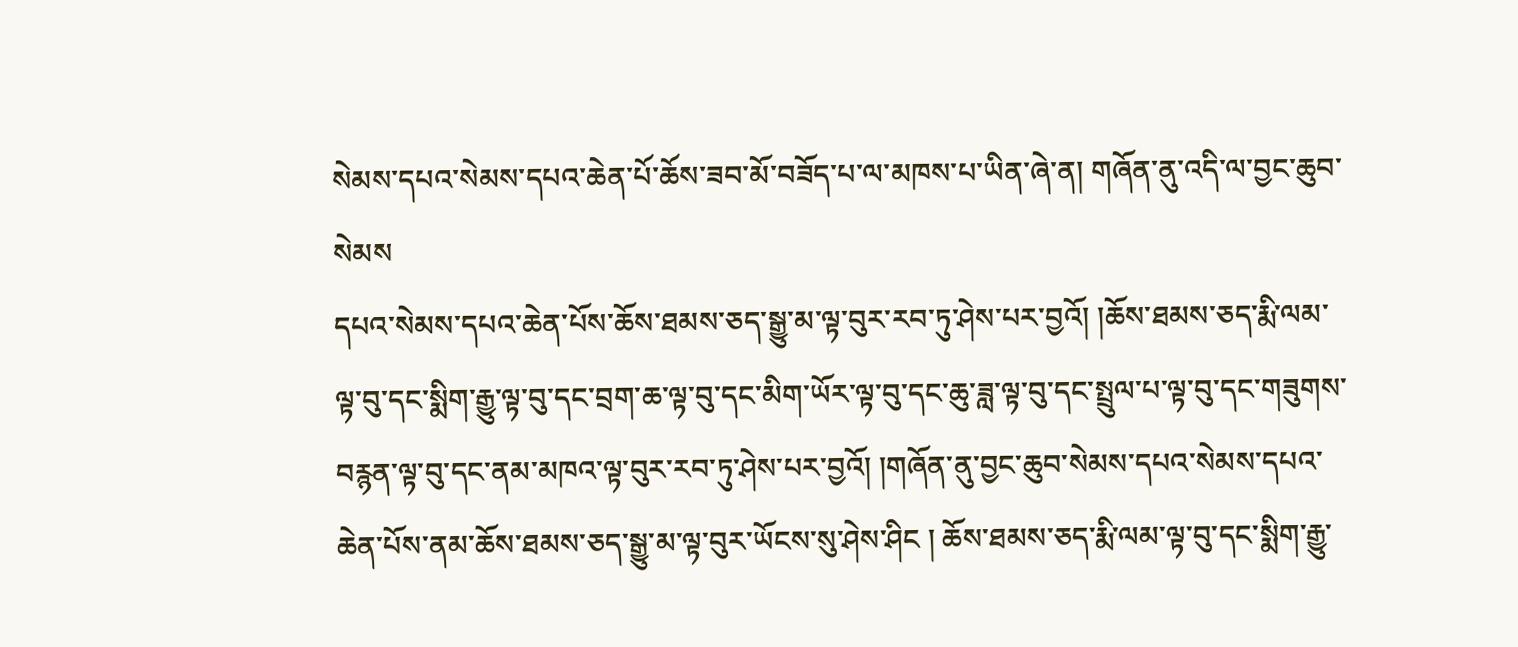སེམས་དཔའ་སེམས་དཔའ་ཆེན་པོ་ཆོས་ཟབ་མོ་བཟོད་པ་ལ་མཁས་པ་ཡིན་ཞེ་ན། གཞོན་ནུ་འདི་ལ་བྱང་ཆུབ་སེམས
དཔའ་སེམས་དཔའ་ཆེན་པོས་ཆོས་ཐམས་ཅད་སྒྱུ་མ་ལྟ་བུར་རབ་ཏུ་ཤེས་པར་བྱའོ། །ཆོས་ཐམས་ཅད་རྨི་ལམ་ལྟ་བུ་དང་སྨིག་རྒྱུ་ལྟ་བུ་དང་བྲག་ཆ་ལྟ་བུ་དང་མིག་ཡོར་ལྟ་བུ་དང་ཆུ་ཟླ་ལྟ་བུ་དང་སྤྲུལ་པ་ལྟ་བུ་དང་གཟུགས་བརྙན་ལྟ་བུ་དང་ནམ་མཁའ་ལྟ་བུར་རབ་ཏུ་ཤེས་པར་བྱའོ། །གཞོན་ནུ་བྱང་ཆུབ་སེམས་དཔའ་སེམས་དཔའ་ཆེན་པོས་ནམ་ཆོས་ཐམས་ཅད་སྒྱུ་མ་ལྟ་བུར་ཡོངས་སུ་ཤེས་ཤིང ། ཆོས་ཐམས་ཅད་རྨི་ལམ་ལྟ་བུ་དང་སྨིག་རྒྱུ་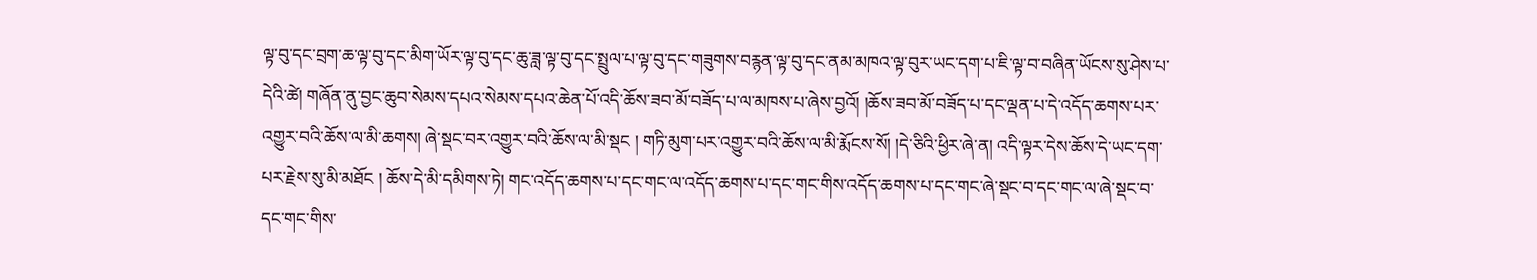ལྟ་བུ་དང་བྲག་ཆ་ལྟ་བུ་དང་མིག་ཡོར་ལྟ་བུ་དང་ཆུ་ཟླ་ལྟ་བུ་དང་སྤྲུལ་པ་ལྟ་བུ་དང་གཟུགས་བརྙན་ལྟ་བུ་དང་ནམ་མཁའ་ལྟ་བུར་ཡང་དག་པ་ཇི་ལྟ་བ་བཞིན་ཡོངས་སུ་ཤེས་པ་དེའི་ཚེ། གཞོན་ནུ་བྱང་ཆུབ་སེམས་དཔའ་སེམས་དཔའ་ཆེན་པོ་འདི་ཆོས་ཟབ་མོ་བཟོད་པ་ལ་མཁས་པ་ཞེས་བྱའོ། །ཆོས་ཟབ་མོ་བཟོད་པ་དང་ལྡན་པ་དེ་འདོད་ཆགས་པར་འགྱུར་བའི་ཆོས་ལ་མི་ཆགས། ཞེ་སྡང་བར་འགྱུར་བའི་ཆོས་ལ་མི་སྡང ། གཏི་མུག་པར་འགྱུར་བའི་ཆོས་ལ་མི་རྨོངས་སོ། །དེ་ཅིའི་ཕྱིར་ཞེ་ན། འདི་ལྟར་དེས་ཆོས་དེ་ཡང་དག་པར་རྗེས་སུ་མི་མཐོང ། ཆོས་དེ་མི་དམིགས་ཏེ། གང་འདོད་ཆགས་པ་དང་གང་ལ་འདོད་ཆགས་པ་དང་གང་གིས་འདོད་ཆགས་པ་དང་གང་ཞེ་སྡང་བ་དང་གང་ལ་ཞེ་སྡང་བ་དང་གང་གིས་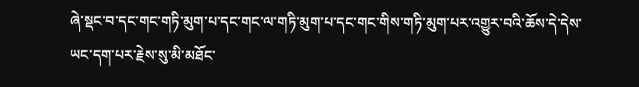ཞེ་སྡང་བ་དང་གང་གཏི་མུག་པ་དང་གང་ལ་གཏི་མུག་པ་དང་གང་གིས་གཏི་མུག་པར་འགྱུར་བའི་ཆོས་དེ་དེས་ཡང་དག་པར་རྗེས་སུ་མི་མཐོང་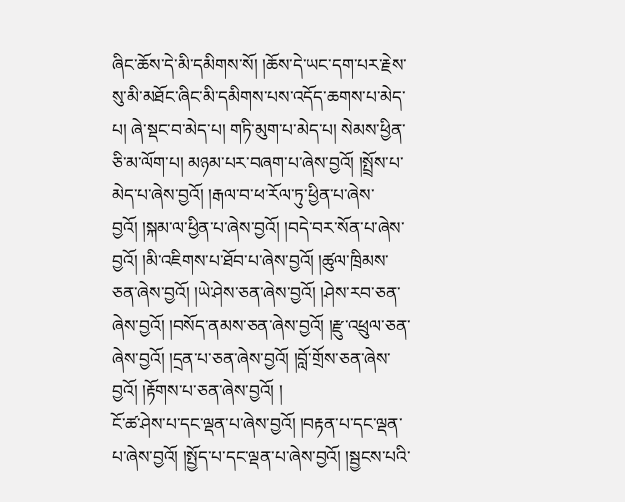ཞིང་ཆོས་དེ་མི་དམིགས་སོ། །ཆོས་དེ་ཡང་དག་པར་རྗེས་སུ་མི་མཐོང་ཞིང་མི་དམིགས་པས་འདོད་ཆགས་པ་མེད་པ། ཞེ་སྡང་བ་མེད་པ། གཏི་མུག་པ་མེད་པ། སེམས་ཕྱིན་ཅི་མ་ལོག་པ། མཉམ་པར་བཞག་པ་ཞེས་བྱའོ། །སྤྲོས་པ་མེད་པ་ཞེས་བྱའོ། །རྒལ་བ་ཕ་རོལ་ཏུ་ཕྱིན་པ་ཞེས་བྱའོ། །སྐམ་ལ་ཕྱིན་པ་ཞེས་བྱའོ། །བདེ་བར་སོན་པ་ཞེས་བྱའོ། །མི་འཇིགས་པ་ཐོབ་པ་ཞེས་བྱའོ། །ཚུལ་ཁྲིམས་ཅན་ཞེས་བྱའོ། །ཡེ་ཤེས་ཅན་ཞེས་བྱའོ། །ཤེས་རབ་ཅན་ཞེས་བྱའོ། །བསོད་ནམས་ཅན་ཞེས་བྱའོ། །རྫུ་འཕྲུལ་ཅན་ཞེས་བྱའོ། །དྲན་པ་ཅན་ཞེས་བྱའོ། །བློ་གྲོས་ཅན་ཞེས་བྱའོ། །རྟོགས་པ་ཅན་ཞེས་བྱའོ། །
ངོ་ཚ་ཤེས་པ་དང་ལྡན་པ་ཞེས་བྱའོ། །བརྟན་པ་དང་ལྡན་པ་ཞེས་བྱའོ། །སྤྱོད་པ་དང་ལྡན་པ་ཞེས་བྱའོ། །སྦྱངས་པའི་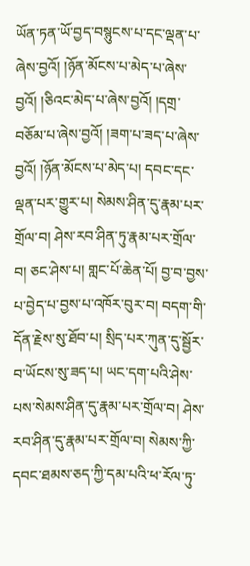ཡོན་ཏན་ཡོ་བྱད་བསྙུངས་པ་དང་ལྡན་པ་ཞེས་བྱའོ། །ཉོན་མོངས་པ་མེད་པ་ཞེས་བྱའོ། །ཅིའང་མེད་པ་ཞེས་བྱའོ། །དགྲ་བཅོམ་པ་ཞེས་བྱའོ། །ཟག་པ་ཟད་པ་ཞེས་བྱའོ། །ཉོན་མོངས་པ་མེད་པ། དབང་དང་ལྡན་པར་གྱུར་པ། སེམས་ཤིན་དུ་རྣམ་པར་གྲོལ་བ། ཤེས་རབ་ཤིན་ཏུ་རྣམ་པར་གྲོལ་བ། ཅང་ཤེས་པ། གླང་པོ་ཆེན་པོ། བྱ་བ་བྱས་པ་བྱེད་པ་བྱས་པ་འཁོར་བུར་བ། བདག་གི་དོན་རྗེས་སུ་ཐོབ་པ། སྲིད་པར་ཀུན་དུ་སྦྱོར་བ་ཡོངས་སུ་ཟད་པ། ཡང་དག་པའི་ཤེས་པས་སེམས་ཤིན་དུ་རྣམ་པར་གྲོལ་བ། ཤེས་རབ་ཤིན་དུ་རྣམ་པར་གྲོལ་བ། སེམས་ཀྱི་དབང་ཐམས་ཅད་ཀྱི་དམ་པའི་ཕ་རོལ་ཏུ་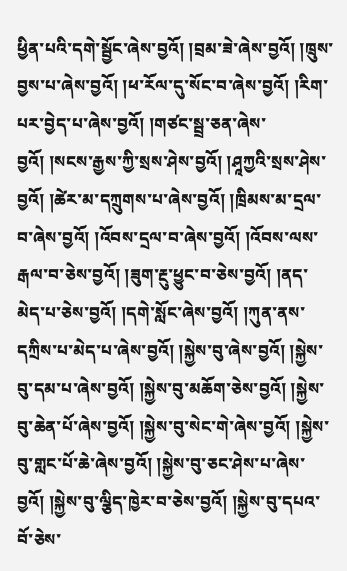ཕྱིན་པའི་དགེ་སྦྱོང་ཞེས་བྱའོ། །བྲམ་ཟེ་ཞེས་བྱའོ། །ཁྲུས་བྱས་པ་ཞེས་བྱའོ། །ཕ་རོལ་དུ་སོང་བ་ཞེས་བྱའོ། །རིག་པར་བྱེད་པ་ཞེས་བྱའོ། །གཙང་སྦྲ་ཅན་ཞེས་བྱའོ། །སངས་རྒྱས་ཀྱི་སྲས་ཤེས་བྱའོ། །ཤཱཀྱའི་སྲས་ཤེས་བྱའོ། །ཚེར་མ་དཀྲུགས་པ་ཞེས་བྱའོ། །ཁྲིམས་མ་དྲལ་བ་ཞེས་བྱའོ། །འོབས་དྲལ་བ་ཞེས་བྱའོ། །འོབས་ལས་རྒལ་བ་ཅེས་བྱའོ། །ཟུག་རྔུ་ཕྱུང་བ་ཅེས་བྱའོ། །ནད་མེད་པ་ཅེས་བྱའོ། །དགེ་སློང་ཞེས་བྱའོ། །ཀུན་ནས་དཀྲིས་པ་མེད་པ་ཞེས་བྱའོ། །སྐྱེས་བུ་ཞེས་བྱའོ། །སྐྱེས་བུ་དམ་པ་ཞེས་བྱའོ། །སྐྱེས་བུ་མཆོག་ཅེས་བྱའོ། །སྐྱེས་བུ་ཆེན་པོ་ཞེས་བྱའོ། །སྐྱེས་བུ་སེང་གེ་ཞེས་བྱའོ། །སྐྱེས་བུ་གླང་པོ་ཆེ་ཞེས་བྱའོ། །སྐྱེས་བུ་ཅང་ཤེས་པ་ཞེས་བྱའོ། །སྐྱེས་བུ་ལྕིད་ཁྱེར་བ་ཅེས་བྱའོ། །སྐྱེས་བུ་དཔའ་བོ་ཅེས་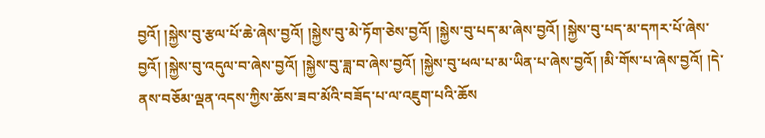བྱའོ། །སྐྱེས་བུ་རྩལ་པོ་ཆེ་ཞེས་བྱའོ། །སྐྱེས་བུ་མེ་ཏོག་ཅེས་བྱའོ། །སྐྱེས་བུ་པད་མ་ཞེས་བྱའོ། །སྐྱེས་བུ་པད་མ་དཀར་པོ་ཞེས་བྱའོ། །སྐྱེས་བུ་འདུལ་བ་ཞེས་བྱའོ། །སྐྱེས་བུ་ཟླ་བ་ཞེས་བྱའོ། །སྐྱེས་བུ་ཕལ་པ་མ་ཡིན་པ་ཞེས་བྱའོ། །མི་གོས་པ་ཞེས་བྱའོ། །དེ་ནས་བཅོམ་ལྡན་འདས་ཀྱིས་ཆོས་ཟབ་མོའི་བཟོད་པ་ལ་འཇུག་པའི་ཆོས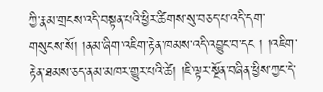ཀྱི་རྣམ་གྲངས་འདི་བསྟན་པའི་ཕྱིར་ཚིགས་སུ་བཅད་པ་འདི་དག་གསུངས་སོ། །ནམ་ཞིག་འཇིག་རྟེན་ཁམས་འདི་འབྱུང་བ་དང ། །འཇིག་རྟེན་ཐམས་ཅད་ནམ་མཁར་གྱུར་པའི་ཚེ། །ཇི་ལྟར་སྔོན་བཞིན་ཕྱིས་ཀྱང་དེ་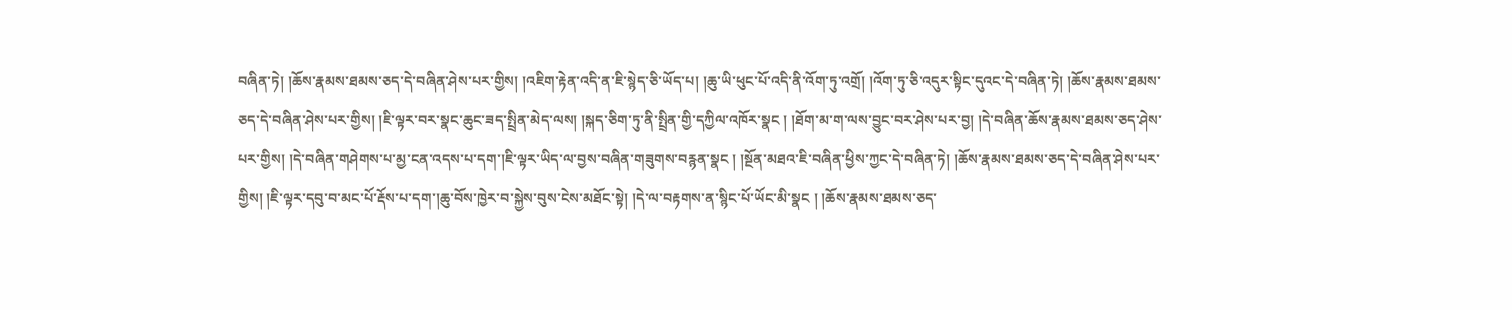བཞིན་ཏེ། །ཆོས་རྣམས་ཐམས་ཅད་དེ་བཞིན་ཤེས་པར་གྱིས། །འཇིག་རྟེན་འདི་ན་ཇི་སྙེད་ཅི་ཡོད་པ། །ཆུ་ཡི་ཕུང་པོ་འདི་ནི་འོག་ཏུ་འགྲོ། །འོག་ཏུ་ཅི་འདུར་སྟིང་དུའང་དེ་བཞིན་ཏེ། །ཆོས་རྣམས་ཐམས་ཅད་དེ་བཞིན་ཤེས་པར་གྱིས། །ཇི་ལྟར་བར་སྣང་ཆུང་ཟད་སྤྲིན་མེད་ལས། །སྐད་ཅིག་ཏུ་ནི་སྤྲིན་གྱི་དཀྱིལ་འཁོར་སྣང ། །ཐོག་མ་ག་ལས་བྱུང་བར་ཤེས་པར་བྱ། །དེ་བཞིན་ཆོས་རྣམས་ཐམས་ཅད་ཤེས་པར་གྱིས། །དེ་བཞིན་གཤེགས་པ་མྱ་ངན་འདས་པ་དག་།ཇི་ལྟར་ཡིད་ལ་བྱས་བཞིན་གཟུགས་བརྙན་སྣང ། །སྔོན་མཐའ་ཇི་བཞིན་ཕྱིས་ཀྱང་དེ་བཞིན་ཏེ། །ཆོས་རྣམས་ཐམས་ཅད་དེ་བཞིན་ཤེས་པར་གྱིས། །ཇི་ལྟར་དབུ་བ་མང་པོ་རྡོས་པ་དག་།ཆུ་བོས་ཁྱེར་བ་སྐྱེས་བུས་ངེས་མཐོང་སྟེ། །དེ་ལ་བརྟགས་ན་སྙིང་པོ་ཡོང་མི་སྣང ། །ཆོས་རྣམས་ཐམས་ཅད་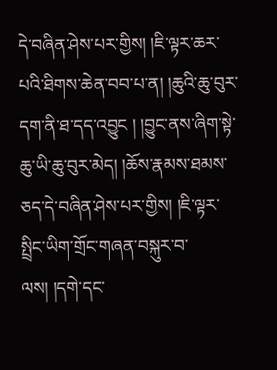དེ་བཞིན་ཤེས་པར་གྱིས། །ཇི་ལྟར་ཆར་པའི་ཐིགས་ཆེན་བབ་པ་ན། །ཆུའི་ཆུ་བུར་དག་ནི་ཐ་དད་འབྱུང ། །བྱུང་ནས་ཞིག་སྟེ་ཆུ་ཡི་ཆུ་བུར་མེད། །ཆོས་རྣམས་ཐམས་ཅད་དེ་བཞིན་ཤེས་པར་གྱིས། །ཇི་ལྟར་སྤྲིང་ཡིག་གྲོང་གཞན་བསྐུར་བ་ལས། །དགེ་དང་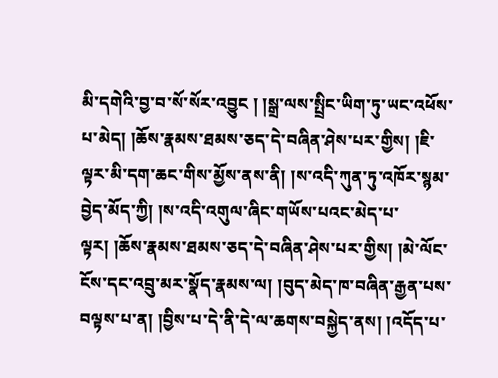མི་དགེའི་བྱ་བ་སོ་སོར་འབྱུང ། །སྒྲ་ལས་སྤྲིང་ཡིག་ཏུ་ཡང་འཕོས་པ་མེད། །ཆོས་རྣམས་ཐམས་ཅད་དེ་བཞིན་ཤེས་པར་གྱིས། །ཇི་ལྟར་མི་དག་ཆང་གིས་མྱོས་ནས་ནི། །ས་འདི་ཀུན་ཏུ་འཁོར་སྙམ་བྱེད་མོད་ཀྱི། །ས་འདི་འགུལ་ཞིང་གཡོས་པའང་མེད་པ་ལྟར། །ཆོས་རྣམས་ཐམས་ཅད་དེ་བཞིན་ཤེས་པར་གྱིས། །མེ་ལོང་ངོས་དང་འབྲུ་མར་སྣོད་རྣམས་ལ། །བུད་མེད་ཁ་བཞིན་རྒྱན་པས་བལྟས་པ་ན། །བྱིས་པ་དེ་ནི་དེ་ལ་ཆགས་བསྐྱེད་ནས། །འདོད་པ་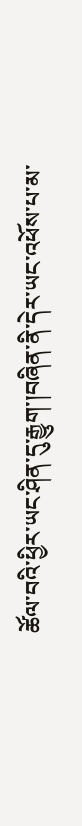ཚོལ་བའི་ཕྱིར་ཡང་ཤིན་དུ་རྒྱུག་།བཞིན་ནི་དེར་ཡང་འཕོས་པ་མ་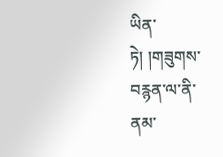ཡིན་ཏེ། །གཟུགས་བརྙན་ལ་ནི་ནམ་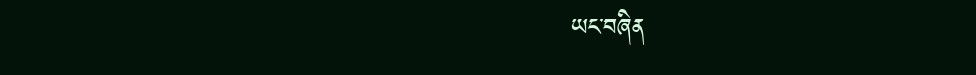ཡང་བཞིན